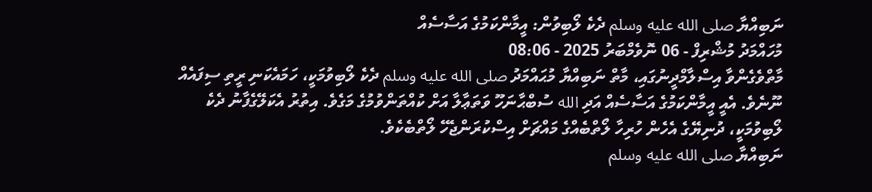ނަބިއްޔާ صلى الله عليه وسلم ދެކެ ލޯބިވުން: އީމާންކަމުގެ އަސާސެއް
މުހައްމަދު މުޝްރިފް - 06 ނޮވެމްބަރު 2025 - 08:06
މާތްވެގެންވާ އިސްލާމްދީނުގައި، މާތް ނަބިއްޔާ މުޙައްމަދު صلى الله عليه وسلم ދެކެ ލޯބިވުމަކީ، ހަމައެކަނި ރީތި ސިފައެއް ނޫނެވެ. އެއީ އީމާންކަމުގެ އަސާސެއް އަދި الله ސުބްޙާނަހޫ ވަތަޢާލާ އަށް ކުއްތަންވުމުގެ މަގެވެ. އިތުރު އެކަލޭގެފާނު ދެކެ ލޯބިވުމަކީ، ދުނިޔޭގެ އެހެން ހުރިހާ ލޯތްބެއްގެ މައްޗަށް އިސްކުރަންޖެހޭ ލޯތްބެކެވެ.
ނަބިއްޔާ صلى الله عليه وسلم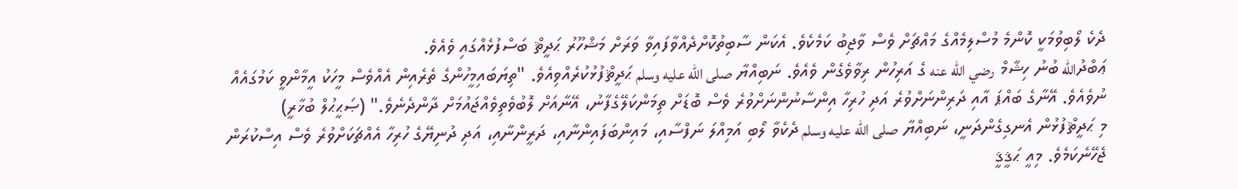ދެކެ ލޯބިވުމަކީ ކޮންމެ މުސްލިމެއްގެ މައްޗަށް ވެސް ވާޖިބު ކަމެކެވެ. އެކަން ސާބިތުކޮށްދެއްވާފައިވާ ވަރަށް މަޝްހޫރު ޙަދީޘް ބަސްފުޅެއްގައި ވެއެވެ.
ޢަބްދުالله ބުނު ހިޝާމް رضي الله عنه ގެ އަރިހުން ރިވާވެގެން ވެއެވެ. ނަބިއްޔާ صلى الله عليه وسلم ޙަދީޘްފުޅުކުރެއްވިއެވެ. "ތިޔަބައިމީހުންގެ ތެރެއިން އެއްވެސް މީހަކު އީމާންވީ ކަމުގައެއް ނުވެއެވެ. އޭނާގެ ބައްޕަ އާއި ދަރިންނަށްވުރެ އަދި ހުރިހާ އިންސާނުންނަށްވުރެ ވެސް ބޮޑަށް ތިމަންކަލޭގެފާނު، އޭނާއަށް ލޮބުވެތިވެއްޖައުމަށް ދާންދެނެވެ." (ޞަޙީޙުލް ބުޚާރީ)
މި ޙަދީޘްފުޅުން އެނގިގެންދަނީ، ނަބިއްޔާ صلى الله عليه وسلم ދެކެވާ ލޯބި އަމިއްލަ ނަފްސާއި، މައިންބަފައިންނާއި، ދަރީންނާއި، އަދި ދުނިޔޭގެ ހުރިހާ އެއްޗަކަށްވުރެ ވެސް އިސްކުރަން ޖެހޭނެކަމެވެ. މިއީ ޙަޤީޤީ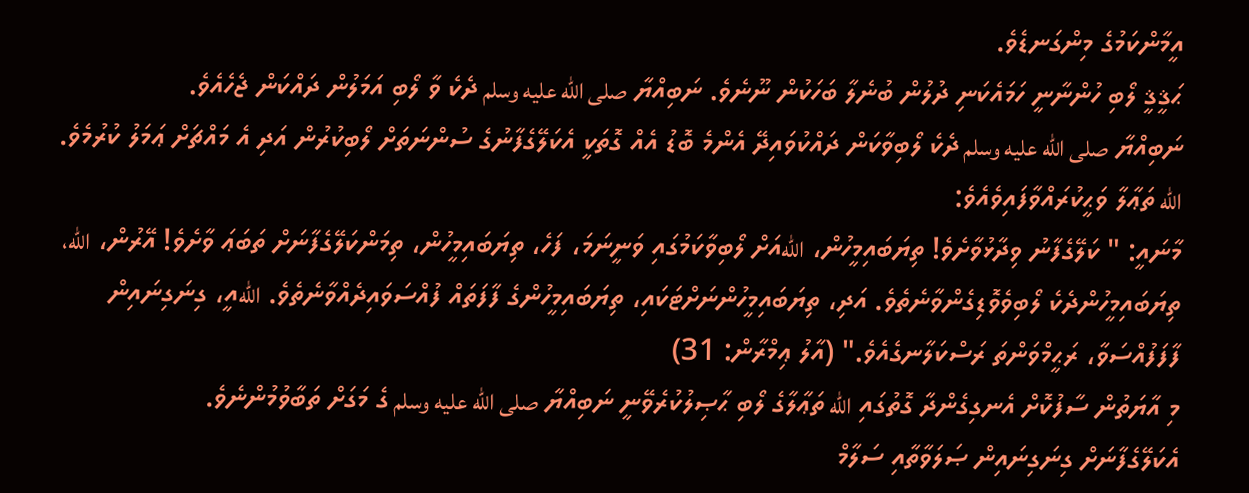އީމާންކަމުގެ މިންގަނޑެވެ.
ޙަޤީޤީ ލޯބި ހުންނާނީ ހަމައެކަނި ދުލުން ބުނެލާ ބަހަކުން ނޫނެވެ. ނަބިއްޔާ صلى الله عليه وسلم ދެކެ ވާ ލޯބި އަމަލުން ދައްކަން ޖެހެއެވެ.
ނަބިއްޔާ صلى الله عليه وسلم ދެކެ ލޯބިވާކަން ދައްކުވައިދޭ އެންމެ ބޮޑު އެއް ގޮތަކީ އެކަލޭގެފާނުގެ ސުންނަތަށް ލޯބިކުރުން އަދި އެ މައްޗަށް ޢަމަލު ކުރުމެވެ. الله ތަޢާލާ ވަޙީކުރައްވާފައިވެއެވެ:
މާނައީ: " ކަލޭގެފާނު ވިދާޅުވާށެވެ! ތިޔަބައިމީހުން، اللهއަށް ލޯބިވާކަމުގައި ވަނީނަމަ، ފަހެ، ތިޔަބައިމީހުން، ތިމަންކަލޭގެފާނަށް ތަބަޢަ ވާށެވެ! އޭރުން، الله، ތިޔަބައިމީހުންދެކެ ލޯބިވެވޮޑިގެންވާނެތެވެ. އަދި، ތިޔަބައިމީހުންނަށްޓަކައި، ތިޔަބައިމީހުންގެ ފާފަތައް ފުއްސަވައިދެއްވާނެތެވެ. اللهއީ، ގިނަގިނައިން ފާފަފުއްސަވާ، ރަޙީމްވަންތަ ރަސްކަލާނގެއެވެ." (އާލު ޢިމްރާން: 31)
މި އާޔަތުން ސާފުކޮށް އެނގިގެންދާ ގޮތުގައި الله ތަޢާލާގެ ލޯބި ޙާޞިލުކުރެވޭނީ ނަބިއްޔާ صلى الله عليه وسلم ގެ މަގަށް ތަބާވުމުންނެވެ.
އެކަލޭގެފާނަށް ގިނަގިނައިން ޞަލަވާތާއި ސަލާމް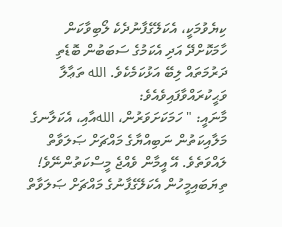ކިޔެވުމަކީ، އެކަލޭގެފާނުދެކެ ލޯބިވާކަން ހާމަކޮށްދޭ އަދި އެކަމުގެ ސަބަބުން ބޮޑެތި ދަރުމަތައް ލިބޭ އަޅުކަމެކެވެ. الله ތަޢާލާ ވަޙީކުރައްވާފައިވެއެވެ:
މާނައީ: " ހަމަކަށަވަރުން، اللهއާއި، އެކަލާނގެ މަލާއިކަތުން ނަބިއްޔާގެ މައްޗަށް ޞަލަވާތް ލައްވަތެވެ. އޭ އީމާން ވެއްޖެ މީސްކަތުންނޭވެ! ތިޔަބައިމީހުން އެކަލޭގެފާނުގެ މައްޗަށް ޞަލަވާތް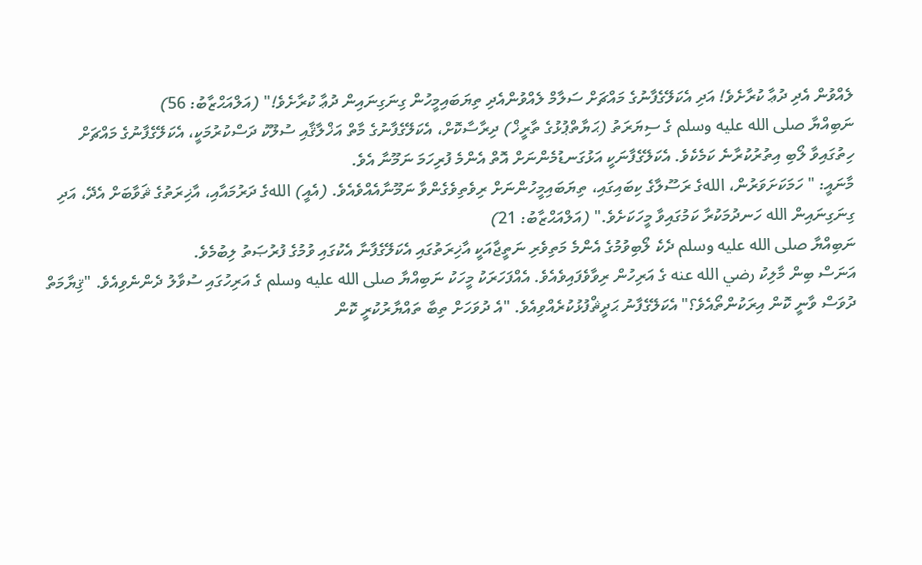ލެއްވުން އެދި ދުޢާ ކުރާށެވެ! އަދި އެކަލޭގެފާނުގެ މައްޗަށް ސަލާމް ލެއްވުންއެދި ތިޔަބައިމީހުން ގިނަގިނައިން ދުޢާ ކުރާށެވެ!" (އަލްއަޙްޒާބު: 56)
ނަބިއްޔާ صلى الله عليه وسلم ގެ ސިޔަރަތު (ޙަޔާތްޕުޅުގެ ތާރީޚް) ދިރާސާކޮށް، އެކަލޭގެފާނުގެ މާތް އަޚްލާޤާއި ސުލޫކު ދަސްކުރުމަކީ، އެކަލޭގެފާނުގެ މައްޗަށް ހިތުގައިވާ ލޯބި އިތުރުކުރާނެ ކަމެކެވެ. އެކަލޭގެފާނަކީ އަޅުގަނޑުމެންނަށް އޮތް އެންމެ ފުރިހަމަ ނަމޫނާ އެވެ.
މާނައީ: " ހަމަކަށަވަރުން، اللهގެ ރަސޫލާގެ ކިބައިގައި، ތިޔަބައިމީހުންނަށް ރިވެތިވެގެންވާ ނަމޫނާއެއްވެއެވެ. (އެއީ) اللهގެ ދަރުމައާއި، އާޚިރަތުގެ ޘަވާބަށް އެދޭ، އަދި ގިނަގިނައިން الله ހަނދުމަކުރާ ކަމުގައިވާ މީހަކަށެވެ." (އަލްއަޙްޒާބު: 21)
ނަބިއްޔާ صلى الله عليه وسلم ދެކެ ލޯބިވުމުގެ އެންމެ މަތިވެރި ނަތީޖާއަކީ އާޚިރަތުގައި އެކަލޭގެފާނާ އެކުގައި ވުމުގެ ފުރުޞަތު ލިބުމެވެ.
އަނަސް ބިން މާލިކު رضي الله عنه ގެ އަރިހުން ރިވާވެފައިވެއެވެ. އެއްފަހަރަކު މީހަކު ނަބިއްޔާ صلى الله عليه وسلم ގެ އަރިހުގައި ސުވާލު ދެންނެވިއެވެ. "ޤިޔާމަތް ދުވަސް ވާނީ ކޮން އިރަކުންތޯއެވެ؟" އެކަލޭގެފާނު ޙަދީޘްފުޅުކުރެއްވިއެވެ. "އެ ދުވަހަށް ތިބާ ތައްޔާރުކުރީ ކޮން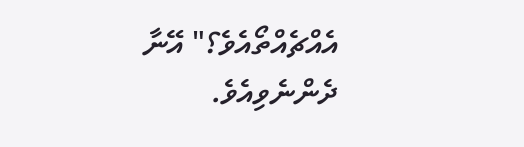އެއްޗެއްތޯއެވެ؟" އޭނާ ދެންނެވިއެވެ.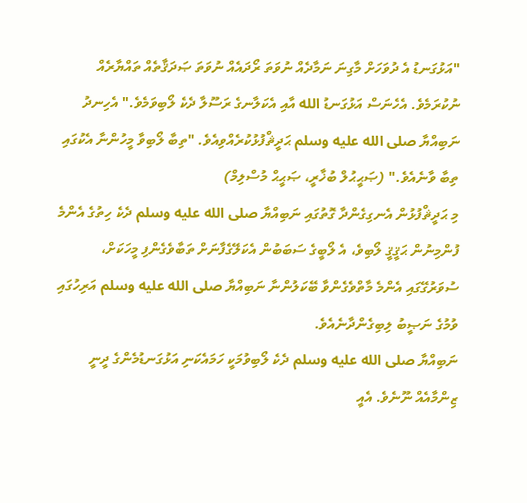"އަޅުގަނޑު އެ ދުވަހަށް މާގިނަ ނަމާދެއް ނުވަތަ ރޯދައެއް ނުވަތަ ޞަދަޤާތެއް ތައްޔާރެއް ނުކުރަމެވެ. އެހެނަސް އަޅުގަނޑު الله އާއި އެކަލާނގެ ރަސޫލާ ދެކެ ލޯބިވަމެވެ." އެހިނދު ނަބިއްޔާ صلى الله عليه وسلم ޙަދީޘްފުޅުކުރެއްވިއެވެ. "ތިބާ ލޯބިވާ މީހުންނާ އެކުގައި ތިބާ ވާނެއެވެ." (ޞަޙީޙުލް ބުޚާރީ، ޞަޙީޙް މުސްލިމް)
މި ޙަދީޘްފުޅުން އެނގިގެންދާ ގޮތުގައި ނަބިއްޔާ صلى الله عليه وسلم ދެކެ ހިތުގެ އެންމެ ފުންމިނުން ޙަޤީޤީ ލޯބިވެ، އެ ލޯބީގެ ސަބަބުން އެކަލޭގެފާނަށް ތަބާވެގެންފި މީހަކަށް، ސުވަރުގޭގައި އެންމެ މާތްވެގެންވާ ބޭކަލުންނާ ނަބިއްޔާ صلى الله عليه وسلم އަރިހުގައި ވުމުގެ ނަޞީބު ލިބިގެންދާނެއެވެ.
ނަބިއްޔާ صلى الله عليه وسلم ދެކެ ލޯބިވުމަކީ ހަމައެކަނި އަޅުގަނޑުމެންގެ ދީނީ ޒިންމާއެއް ނޫނެވެ. އެއީ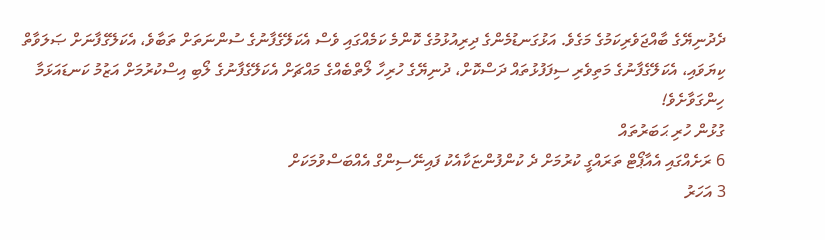ދެދުނިޔޭގެ ބާއްޖަވެރިކަމުގެ މަގެވެ. އަޅުގަނޑުމެންގެ ދިރިއުޅުމުގެ ކޮންމެ ކަމެއްގައި ވެސް އެކަލޭގެފާނުގެ ސުންނަތަށް ތަބާވެ، އެކަލޭގެފާނަށް ޞަލަވާތް ކިޔަވައި، އެކަލޭގެފާނުގެ މަތިވެރި ސިފަފުޅުތައް ދަސްކޮށް، ދުނިޔޭގެ ހުރިހާ ލޯތްބެއްގެ މައްޗަށް އެކަލޭގެފާނުގެ ލޯބި އިސްކުރުމަށް އަޒުމު ކަނޑައަޅަމާ ހިންގަވާށެވެ!
ގުޅުން ހުރި ޙަބަރުތައް
6 ރަށެއްގައި އެއާޕޯޓް ތަރައްގީ ކުރުމަށް ދެ ކުންފުންޏަކާއެކު ފައިނޭސިންގް އެއްބަސްވުމަކަށް
3 އަހަރު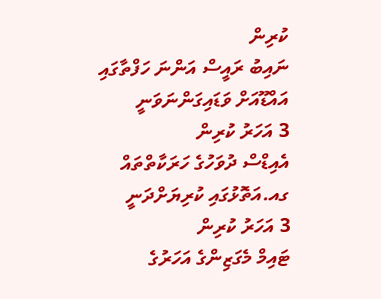ކުރިން
ނައިބު ރައީސް އަންނަ ހަފްތާގައި އައްޑޫއަށް ވަޑައިގަންނަވަނީ
3 އަހަރު ކުރިން
އެއިޑްސް ދުވަހުގެ ހަރަކާތްތައް ގއ.އަތޮޅުގައި ކުރިޔަށްދަނީ
3 އަހަރު ކުރިން
ޓައިމް މެގަޒިންގެ އަހަރުގެ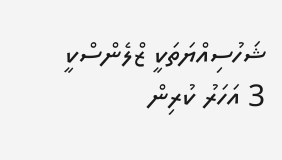ޝަހުސިއްޔަތަކީ ޒްލެންސްކީ
3 އަހަރު ކުރިން